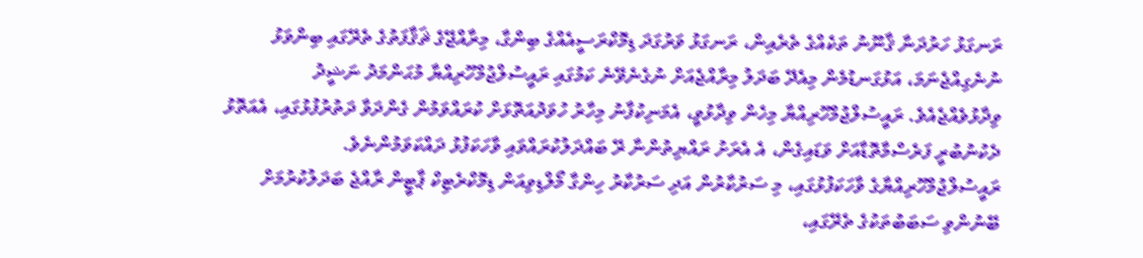ރަނގަޅު ހަރުދަނާ ޤާނޫނު ތަކެއްގެ ތެރެއިން، ރަނގަޅު ވަރުގަދަ ޑިމޮކްރަސީއެއްގެ ބިންގާ، މިރާއްޖޭގެ ޘަޤާފަތުގެ ތެރޭގައި ބިންވަޅު ނުނެގިއްޖެނަމަ، އަޅުގަނޑުމެން މިއެދޭ ބަދަލު މިރާއްޖެއަށް ނުގެނެވޭނެ ކަމުގައި ރައީސުލްޖުމްހޫރިއްޔާ މުޙަންމަދު ނަޝީދު ވިދާޅުވެއްޖެއެވެ. ރައީސުލްޖުމްހޫރިއްޔާ މިހެން ވިދާޅުވީ، އެމަނިކުފާނު މިހާރު ހުވަދުއަތޮޅަށް ކުރައްވަމުން ގެންދަވާ ދަތުރުފުޅުގައި، އެއަތޮޅު ދެކުނުބުރީ ފަރެސްމާތޮޑާއަށް ވަޑައިގެން، އެ އެރަށު ރައްޔިތުންނާ ރޭ ބައްދަލުކުރައްވައި ވާހަކަފުޅު ދައްކަވަމުންނެވެ.
ރައީސުލްޖުމްހޫރިއްޔާގެ ވާހަކަފުޅުގައި، މި ސަރުކާރުން އަދި ސަރުކާރު ހިންގާ މޯލްޑިވިއަން ޑިމޮކްރެޓިކް ޕާޓީން ރާއްޖެ ބަދަލުކުރުމަށް ބޭނުންވި ސަބަބުތަކުގެ ތެރޭގައި،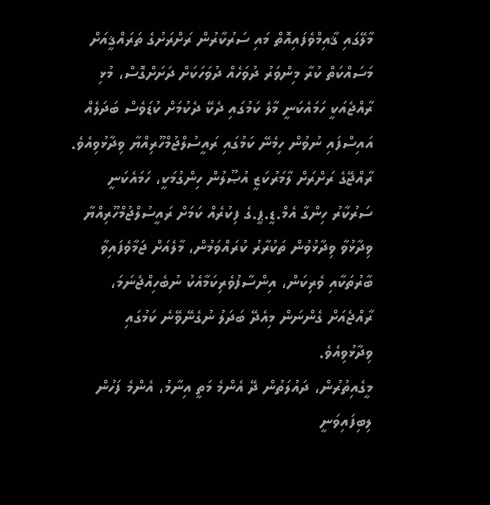މާލޭގައި ޤާއިމްވެފައިއޮތް މައި ސަރުކާރުން ރަށްރަށުގެ ތަރައްޤީއަށް މަސައްކަތް ކުރާ މިންވަރު ދުވަހެއް ދުވަހަކަށް ދަށަށްގޮސް، މުޅި ރާއްޖެއަކީ ހަމައެކަނީ މާލެ ކަމުގައި ދެކޭ ދެކުމަށް ކުޑަވެސް ބަދަލެއް އައިސްފައި ނުވުން ހިމެނޭ ކަމުގައި ރައީސުލްޖުމްހޫރިއްޔާ ވިދާޅުވިއެވެ.
ރާއްޖޭގެ ރަށްރަށް ލާމަރުކަޒީ އުޞޫލުން ހިންގުމަކީ، ހަމައެކަނީ ސަރުކާރު ހިންގާ އެމް.ޑީ.ޕީ.ގެ ފިކުރެއް ކަމަށް ރައީސުލްޖުމްހޫރިއްޔާ ވިދާޅުވާ ވިދާޅުވުން ތަކުރާރު ކުރައްވަމުން، މާލެއަށް ޖަމާވެފައިވާ ބާރުތަކާއި ވެރިކަން، އިންސާފުވެރިކަމާއެކު ނުބެހިއްޖެނަމަ، ރާއްޖެއަށް ގެންނަން މިއެދޭ ބަދަލު ނުގެނޭވޭނެ ކަމުގައި ވިދާޅުވިއެވެ.
މީގެއިތުރުން، ދައުލަތުން ދޭ އެންމެ މަތީ އިނާމު، އެންމެ ފަހުން ލިބިފައިވަނީ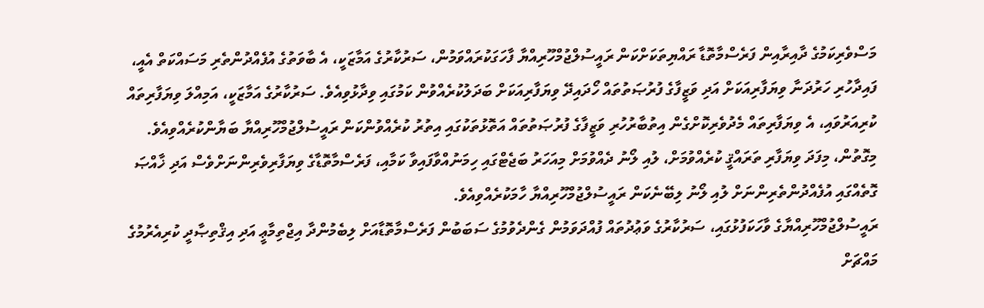މަސްވެރިކަމުގެ ދާއިރާއިން ފަރެސްމާތޮޑާ ރައްޔިތަކަށްކަން ރައީސުލްޖުމްހޫރިއްޔާ ފާހަގަކުރައްވަމުން، ސަރުކާރުގެ އަމާޒަކީ، އެ ބާވަތުގެ އުފެއްދުންތެރި މަސައްކަތް އެއީ، ފައިދާހުރި ހަރުދަނާ ވިޔަފާރިއަކަށް އަދި ވަޒީފާގެ ފުރުޞަތުތައް ހޯދައިދޭ ވިޔަފާރިއަކަށް ބަދަލުކުރެއްވުން ކަމުގައި ވިދާޅުވިއެވެ. ސަރުކާރުގެ އަމާޒަކީ، އަމިއްލަ ވިޔަފާރިތައް ކުރިއަރުވައި، އެ ވިޔަފާރިތައް މެދުވެރިކޮށްގެން އިތުބާރުހުރި ވަޒީފާގެ ފުރުޞަތުތައް އަތޮޅުތަކުގައި އިތުރު ކުރެއްވުންކަން ރައީސުލްޖުމްހޫރިއްޔާ ބަޔާންކުރެއްވިއެވެ.  މިގޮތުން، މިފަދަ ވިޔަފާރި ތަރައްޤީ ކުރެއްވުމަށް، ލުއި ލޯނު ދެއްވުމަށް މިއަހަރު ބަޖެޓްގައި ހިމަނުއްވާފައިވާ ކަމާއި، ފަރެސްމާތޮޑާގެ ވިޔަފާރިވެރިންނަށްވެސް އަދި ޚާއްޞަ ގޮތެއްގައި އުފެއްދުންތެރިންނަށް ލުއި ލޯނު ލިބޭނެކަން ރައީސުލްޖުމްހޫރިއްޔާ ހާމަކުރެއްވިއެވެ.
ރައީސުލްޖުމްހޫރިއްޔާގެ ވާހަކަފުޅުގައި، ސަރުކާރުގެ ވަޢުދުތައް ފުއްދަވަމުން ގެންދެވުމުގެ ސަބަބުން ފަރެސްމާތޮޑާއަށް ލިބެމުންދާ އިޖްތިމާޢީ އަދި އިޤްތިޞާދީ ކުރިއެރުމުގެ މައްޗަށް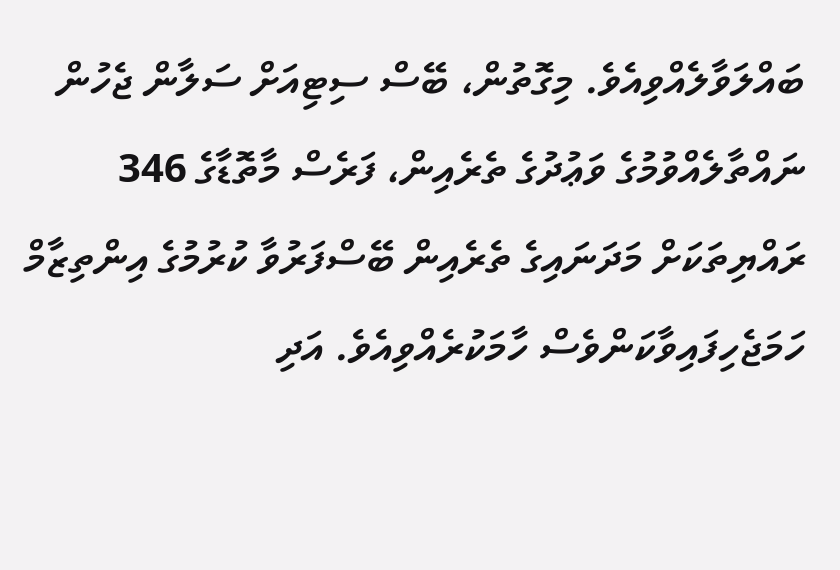ބައްލަވާލެއްވިއެވެ. މިގޮތުން، ބޭސް ސިޓިއަށް ސަލާން ޖެހުން ނައްތާލެއްވުމުގެ ވަޢުދުގެ ތެރެއިން، ފަރެސް މާތޮޑާގެ 346 ރައްޔިތަކަށް މަދަނައިގެ ތެރެއިން ބޭސްފަރުވާ ކުރުމުގެ އިންތިޒާމް ހަމަޖެހިފައިވާކަންވެސް ހާމަކުރެއްވިއެވެ. އަދި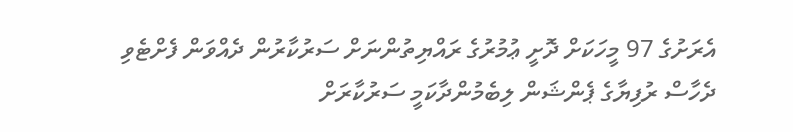އެރަށުގެ 97 މީހަކަށް ދޮށީ ޢުމުރުގެ ރައްޔިތުންނަށް ސަރުކާރުން ދެއްވަން ފެށްޓެވި ދެހާސް ރުފިޔާގެ ޕެންޝަން ލިބެމުންދާކަމީ ސަރުކާރަށް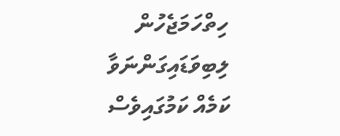ހިތްހަމަޖެހުން ލިބިވަޑައިގަންނަވާ ކަމެއް ކަމުގައިވެސް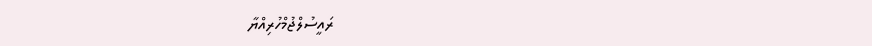ރައީސުލްޖުމްހުރިއްޔާ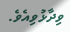ވިދާޅުވިއެވެ.